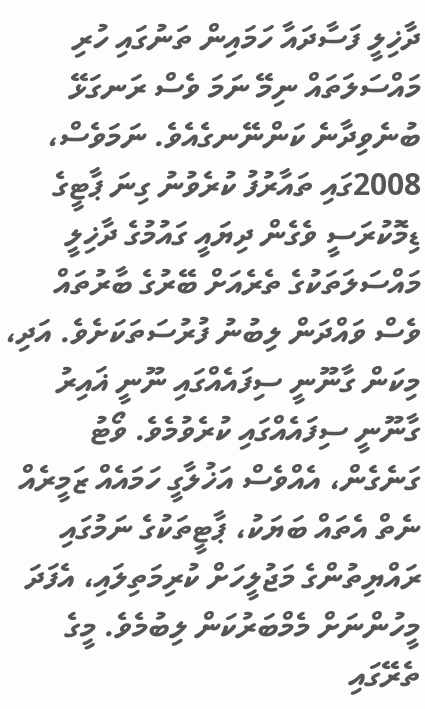ދާޚިލީ ފަސާދައާ ހަމައިން ތަނުގައި ހުރި މައްސަލަތައް ނިމޭ ނަމަ ވެސް ރަނގަޅޭ ބުނެވިދާނެ ކަންނޭނގެއެވެ. ނަމަވެސް، 2008ގައި ތައާރުފު ކުރެވުނު ގިނަ ޕާޓީގެ ޑިމޮކުރަސީ ވެގެން ދިޔައީ ގައުމުގެ ދާޚިލީ މައްސަލަތަކުގެ ތެރެއަށް ބޭރުގެ ބާރުތައް ވެސް ވައްދަން ލިބުނު ފުރުސަތަކަށެވެ. އަދި، މިކަން ގާނޫނީ ސިފައެއްގައި ނޫނީ ޣައިރު ގާނޫނީ ސިފައެއްގައި ކުރެވުމެވެ. ވޯޓު ގަނެގެން، އެއްވެސް އަޚުލާގީ ހަމައެއް ޒަމީރެއް ނެތް އެތައް ބަޔަކު، ޕާޓީތަކުގެ ނަމުގައި ރައްޔިތުންގެ މަޖުލީހަށް ކުރިމަތިލައި، އެފަދަ މީހުންނަށް މެމްބަރުކަން ލިބުމެވެ. މީގެ ތެރޭގައި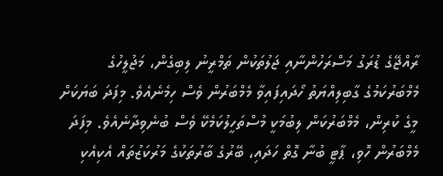ރާއްޖޭގެ ޑުރަގު މަސްރަހުންނާއި ޖަލުތަކުން ތަމްރީނު ލިބިގެން، މަޖުލީހުގެ މެމްބަރުކަމުގެ ގާބިލިއްޔަތު ހޯދައިފައިވާ މެމްބަރުން ވެސް ހިމެނެއެވެ. މިފަދަ ބަޔަކަށް މީގެ ކުރިން، މެމްބަރުކަން ލިބުމަކީ މުސްތަހީލުކަމެކޭ ވެސް ބުނެވިދާނެއެވެ. މިފަދަ މެމްބަރުން ހޮވި، ޕާޓީ ބުނާ ގޮތް ހަދައި، ބޭރުގެ ބާރުތަކުގެ މަރުކަޒުތައް އެކިއެކި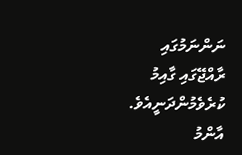ނަންނަމުގައި ރާއްޖޭގައި ގާއިމު ކުރެވެމުންދަނީއެވެ. އާންމު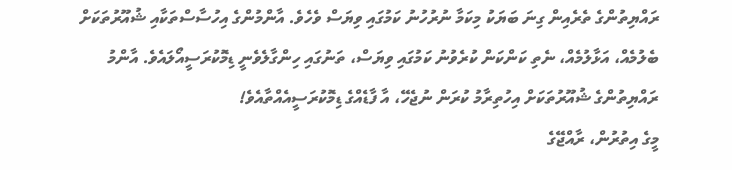ރައްޔިތުންގެ ތެރެއިން ގިނަ ބަޔަކު މިކަމާ ނުރުހުނު ކަމުގައި ވިޔަސް ވެހެވެ. އާންމުންގެ އިހުސާސްތަކާއި ޝުއޫރުތަކަށް ބެލުމެއް، އަޅާލުމެއް، ނެތި ކަންކަން ކުރެވުނު ކަމުގައި ވިޔަސް، ތަނުގައި ހިންގާލެވެނީ ޑިމޮކުރަސީއޯލައެވެ. އާންމު ރައްޔިތުންގެ ޝުއޫރުތަކަށް އިހުތިރާމު ކުރަން ނުޖެހޭ، އާ ފާޑެއްގެ ޑިމޮކުރަސީއެއްތާއެވެ!
މީގެ އިތުރުން، ރާއްޖޭގެ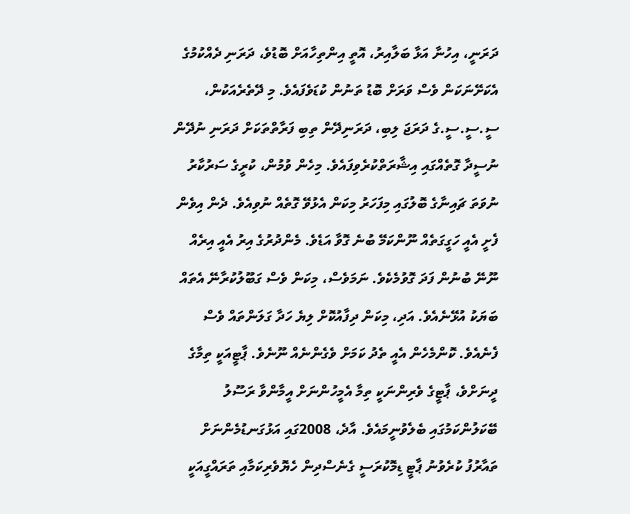ދަރަނީ، އިހުނާ އަޅާ ބަލާއިރު، އޮތީ އިންތިހާއަށް ބޮޑުވެ، ދަރަނި ދެއްކުމުގެ އެކަށޭނަކަން ވެސް ވަރަށް ބޮޑު ތަނުން ކުޑަވެފައެވެ. މި ދޭތެރެއަކުން، ސީ.ސީ.ސީ.ގެ ދަރަޖަ ލިބި، ދަރަނިދޭން ތިބި ފަރާތްތަކަށް ދަރަނި ނުދޭން ނުސީދާ ގޮތެއްގައި އިޝާރަތްކުރެވިފައެވެ. މިހެން ވުމުން، ކުރީގެ ސަރުކާރު ނުވަތަ ޗައިނާގެ ބޮލުގައި މިފަހަރު މިކަން އެޅުވޭ ގޮތެއް ނުވިއެވެ. ދެން އިވެން ފެށީ އެއީ ހަގީގަތެއް ނޫންކަމޭ ބުނެ ގޮވާ އަޑެވެ. މެންދުރުގެ އިރު އެއީ އިރެއް ނޫނޭ ބުނުން ފަދަ ގޮވުމެކެވެ. ނަމަވެސް، މިކަން ވެސް ގަބޫލުކުރާނޭ އެތައް ބަޔަކު އުޅޭނެއެވެ. އަދި، މިކަން ދިފާއުކޮށް ލިޔެ ހަދާ ގަލަންތައް ވެސް ފެނެއެވެ. ކޮންމެހެން އެއީ ތެދު ކަމަށް ވެގެންނެއް ނޫނެވެ. ޕާޓީއަކީ ތިމާގެ ދީނަށްވެ، ޕާޓީގެ ވެރިންނަކީ ތިމާ އެމީހުންނަށް އީމާންވާ ރަސޫލު ބޭކަލުންކަމުގައި ބެލެވުނީމައެވެ. އާދެ، 2008ގައި އަޅުގަނޑުމެންނަށް ތައާރުފު ކުރެވުނު ޕާޓީ ޑިމޮކުރަސީ ގެނެސްދިން ހެޔޮވެރިކަމާއި ތަރައްގީއަކީ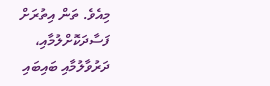މިއެވެ. ތަން އިތުރަށް ފަސާދަކޮށްލުމާއި، ދަރުވާލުމާއި ބައިބައި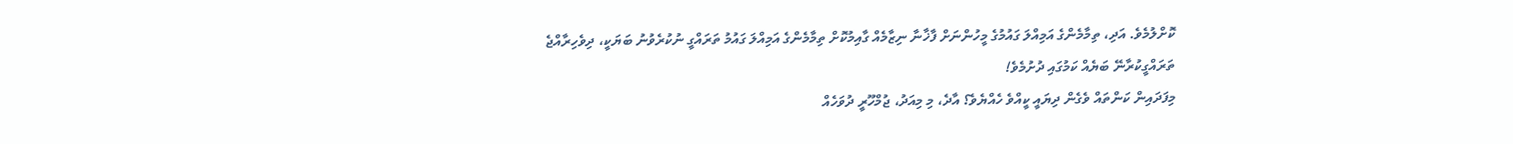ކޮށްލުމެވެ. އަދި، ތިމާމެންގެ އަމިއްލަ ގައުމުގެ މީހުންނަށް ފާޚާނާ ނިޒާމެއް ގާއިމުކޮށް ތިމާމެންގެ އަމިއްލަ ގައުމު ތަރައްގީ ނުކުރެވުނު ބަޔަކީ، ދިވެހިރާއްޖެ ތަރައްގީކުރާނޭ ބަޔެއް ކަމުގައި ދުށުމެވެ!
މިފަދައިން ކަންތައް ވެގެން ދިޔައީ ކީއްވެ ހެއްޔެވެ؟ އާދެ، މި މިއަދު، ޖުމްހޫރީ ދުވަހެއް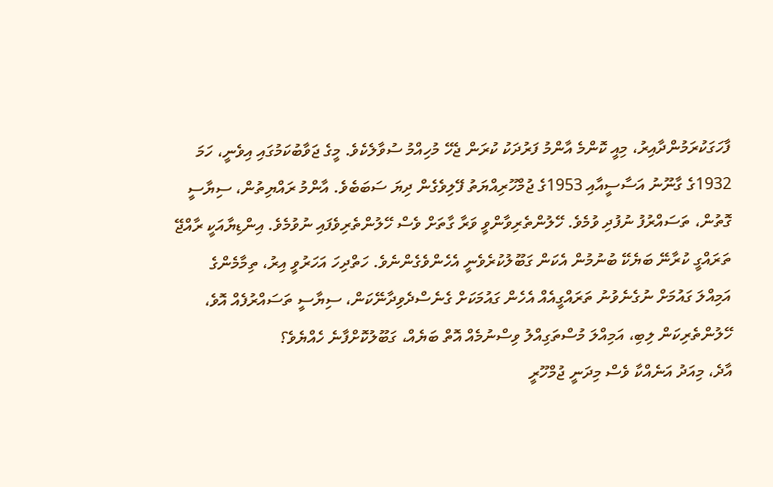ފާހަގަކުރަމުންދާއިރު، މިއީ ކޮންމެ އާންމު ފަރުދަކު ކުރަން ޖެހޭ މުހިއްމު ސުވާލެކެވެ. މީގެ ޖަވާބުކަމުގައި އިވެނީ، ހަމަ 1932ގެ ގާނޫނު އަސާސީއާއި 1953ގެ ޖުމްހޫރިއްޔަތު ފޭލިވެގެން ދިޔަ ސަބަބެވެ. އާންމު ރައްޔިތުން، ސިޔާސީ ގޮތުން، ތަސައްރުފު ނުފުދި ވުމެވެ. ހޭލުންތެރިވާންވީ ވަރާ ގާތަށް ވެސް ހޭލުންތެރިވެފައި ނުވުމެވެ. އިންޑިޔާއަކީ ރާއްޖޭ ތަރައްގީ ކުރާނޭ ބަޔެކޭ ބުނުމުން އެކަން ގަބޫލުކުރެވެނީ އެހެންވެގެންނެވެ. ހަތްދިހަ އަހަރުވީ އިރު، ތިމާމެންގެ އަމިއްލަ ގައުމަށް ނުގެނެވުނު ތަރައްގީއެއް އެހެން ގައުމަކަށް ގެނެސްދެވިދާނޭކަން، ސިޔާސީ ތަސައްރުފެއް އޮވެ، ހޭލުންތެރިކަން ލިބި، އަމިއްލަ މުސްތަގިއްލު ވިސްނުމެއް އޮތް ބަޔެއް، ގަބޫލުކޮށްފާނެ ހެއްޔެވެ؟
އާދެ، މިއަދު އަނެއްކާ ވެސް މިދަނީ ޖުމްހޫރީ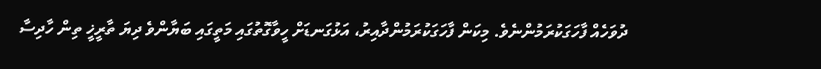ދުވަހެއް ފާހަގަކުރަމުންނެވެ. މިކަން ފާހަގަކުރަމުންދާއިރު، އަޅުގަނޑަށް ހީވާގޮތުގައި މަތީގައި ބަޔާންވެ ދިޔަ ތާރީޚީ ތިން ހާދިސާ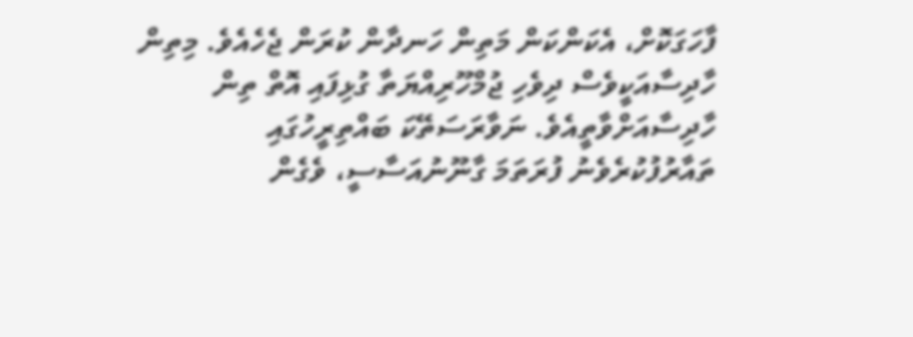ފާހަގަކޮށް، އެކަންކަން މަތިން ހަނދާން ކުރަން ޖެހެއެވެ. މިތިން ހާދިސާއަކީވެސް ދިވެހި ޖުމްހޫރިއްޔަތާ ގުޅިފައި އޮތް ތިން ހާދިސާއަށްވާތީއެވެ. ނަވާރަސަތޭކަ ބައްތިރީހުގައި ތައާރުފުކުރެވެނު ފުރަތަމަ ގާނޫނުއަސާސީ، ވެގެން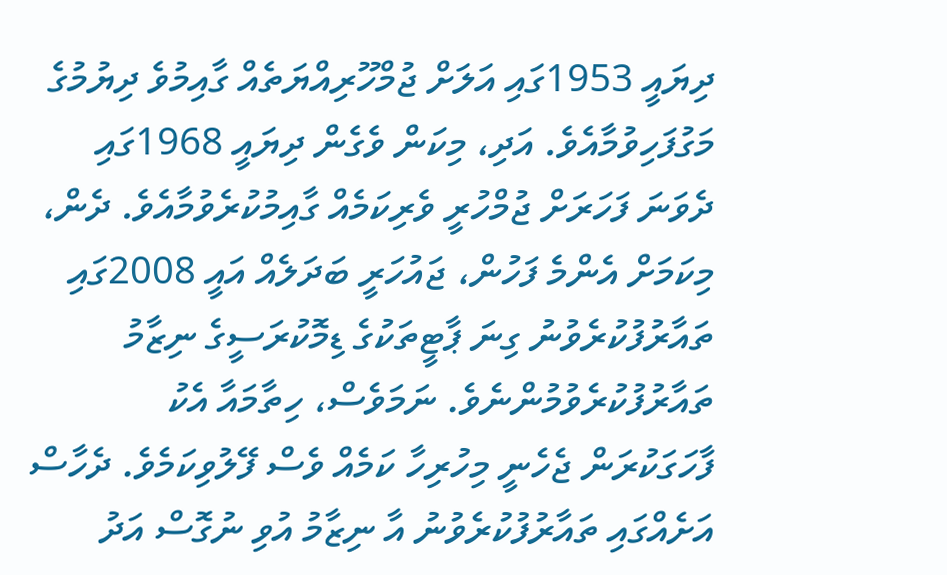ދިޔައީ 1953ގައި އަލަށް ޖުމްހޫރިއްޔަތެއް ގާއިމުވެ ދިޔުމުގެ މަގުފަހިވުމާއެވެ. އަދި، މިކަން ވެގެން ދިޔައީ 1968ގައި ދެވަނަ ފަހަރަށް ޖުމްހުރީ ވެރިކަމެއް ގާއިމުކުރެވުމާއެވެ. ދެން، މިކަމަށް އެންމެ ފަހުން، ޖައުހަރީ ބަދަލެއް އައީ 2008ގައި ތައާރުފުކުރެވުނު ގިނަ ޕާޓީތަކުގެ ޑިމޮކުރަސީގެ ނިޒާމު ތައާރުފުކުރެވުމުންނެވެ. ނަމަވެސް، ހިތާމައާ އެކު ފާހަގަކުރަން ޖެހެނީ މިހުރިހާ ކަމެއް ވެސް ފޭލުވިކަމެވެ. ދެހާސް އަށެއްގައި ތައާރުފުކުރެވުނު އާ ނިޒާމު އުވި ނުގޮސް އަދު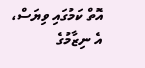އޮތް ކަމުގައި ވިޔަސް، އެ ނިޒާމުގެ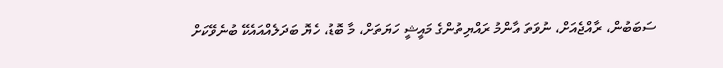ސަބަބުން، ރާއްޖެއަށް، ނުވަތަ އާންމު ރައްޔިތުންގެ މައީޝީ ހަޔަތަށް، މާ ބޮޑު، ހެޔޮ ބަދަލެއްއައެކޭ ބުނެވޭކަށް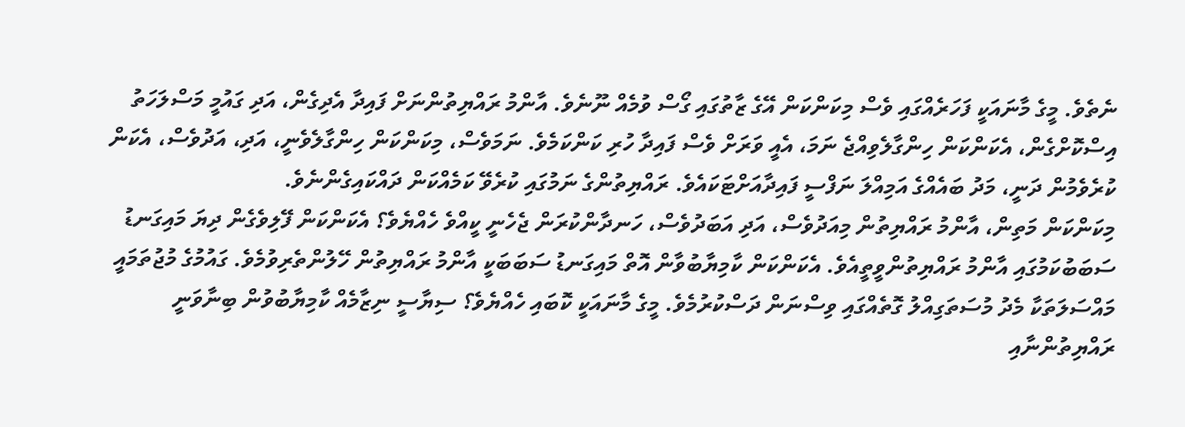ނެތެވެ. މީގެ މާނައަކީ ފަހަރެއްގައި ވެސް މިކަންކަން އޭގެ ޒާތުގައި ގޯސް ވުމެއް ނޫނެވެ. އާންމު ރައްޔިތުންނަށް ފައިދާ އެދިގެން، އަދި ގައުމީ މަސްލަހަތު އިސްކޮށްގެން، އެކަންކަން ހިންގާލެވިއްޖެ ނަމަ، އެއީ ވަރަށް ވެސް ފައިދާ ހުރި ކަންކަމެވެ. ނަމަވެސް، މިކަންކަން ހިންގާލެވެނީ، އަދި، އަދުވެސް، އެކަން ކުރެވެމުން ދަނީ، މަދު ބައެއްގެ އަމިއްލަ ނަފްސީ ފައިދާއަށްޓަކައެވެ. ރައްޔިތުންގެ ނަމުގައި ކުރެވޭ ކަމެއްކަން ދައްކައިގެންނެވެ.
މިކަންކަން މަތިން، އާންމު ރައްޔިތުން މިއަދުވެސް، އަދި އަބަދުވެސް، ހަނދާންކުރަން ޖެހެނީ ކީއްވެ ހެއްޔެވެ؟ އެކަންކަން ފޭލިވެގެން ދިޔަ މައިގަނޑު ސަބަބުކަމުގައި އާންމު ރައްޔިތުންވީތީއެވެ. އެކަންކަން ކާމިޔާބުވާން އޮތް މައިގަނޑު ސަބަބަކީ އާންމު ރައްޔިތުން ހޭލުންތެރިވުމެވެ. ގައުމުގެ މުޖުތަމައީ މައްސަލަތަކާ މެދު މުސަތަގިއްލު ގޮތެއްގައި ވިސްނަން ދަސްކުރުމެވެ. މީގެ މާނައަކީ ކޮބައި ހެއްޔެވެ؟ ސިޔާސީ ނިޒާމެއް ކާމިޔާބުވުން ބިނާވަނީ ރައްޔިތުންނާއި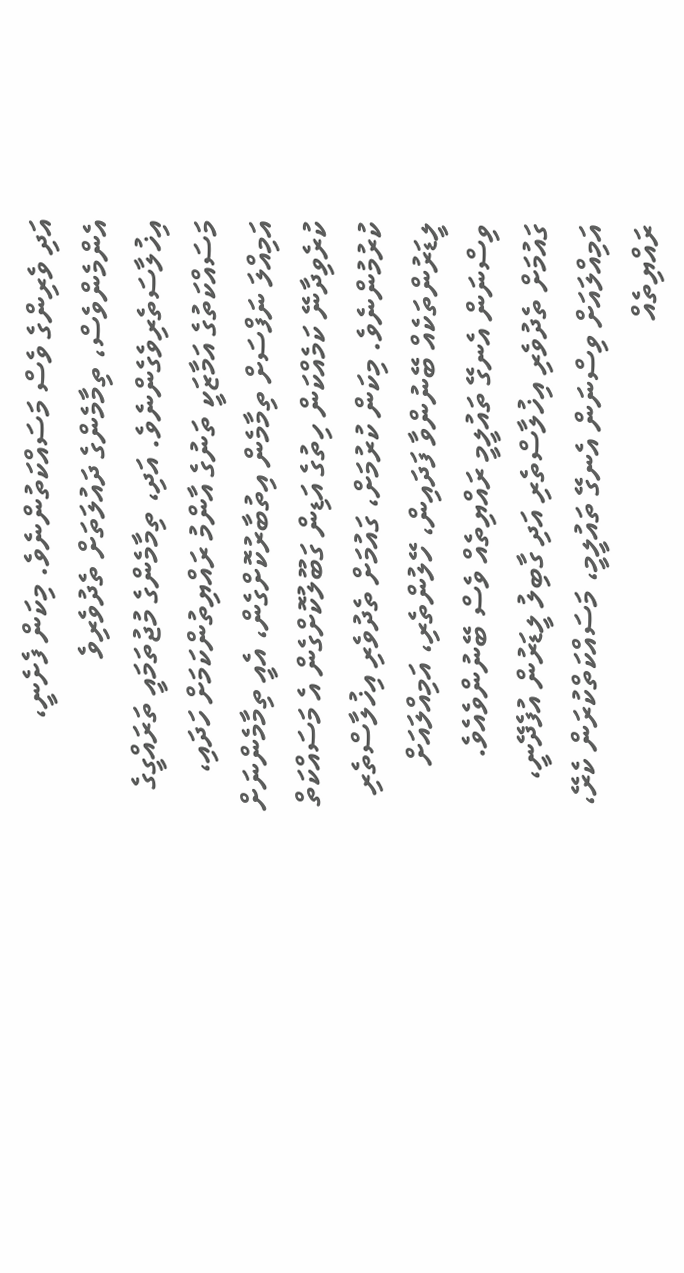އަދި ވެރިންގެ ވެސް މަސައްކަތުންނެވެ. މިކަން ފެށެނީ، އެންމެންވެސް، ތިމާމެންގެ ދައުލަތަށް ތެދުވެރިވެ އިޚުލާސަތެރިވެގެންނެވެ. އަދި، ތިމާމެންގެ މުޖުތަމައީ ތަރައްގީގެ މަސައްކަތުގެ އަމާޒަކީ ތަނުގެ އާންމު ރައްޔިތުންކަމަށް ހަދައި، އަމިއްލަ ނަފްސަށް ތިމާމެން އިތުބާރުކޮށްގެން، އެއީ ތިމާމެންނަށް ކުރެވިދާނޭ ކަމެއްކަން ހިތުގެ އަޑިން ގަބޫލުކޮށްގެން އެ މަސައްކަތް ކުރުމުންނެވެ. މިކަން ކުރުމަށް، ގައުމަށް ތެދުވެރި އިޚުލާސްތެރި ލީޑަރުންތަކެއް ބޭނުންވާ ފަދައިން، ހޭލުންތެރި، އަމިއްލައަށް ވިސްނަން އެނގޭ ތައުލީމީ ރައްޔިތެއް ވެސް ބޭނުންވެއެވެ. ގައުމަށް ތެދުވެރި އިޚުލާސްތެރި އަދި ގާބިލު ލީޑަރުން އުފެދޭނީ، އަމިއްލައަށް ވިސްނަން އެނގޭ ތައުލީމީ، މަސައްކަތްކުރަން ކެރޭ، ރައްޔިތެއް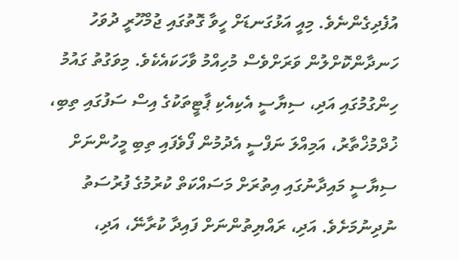އުފެދިގެންނެވެ. މިއީ އަޅުގަނޑަށް ހީވާ ގޮތުގައި ޖުމްހޫރީ ދުވަހު ހަނދާންކޮށްލުން ވަރަށްވެސް މުހިއްމު ވާހަކައެކެވެ. މިވަގުތު ގައުމު ހިންގުމުގައި އަދި، ސިޔާސީ އެކިއެކި ޕާޓީތަކުގެ އިސް ސަފުގައި ތިބި، ޚުދްމުޚްތާރު، އަމިއްލަ ނަފްސީ އެދުމުން ފޯވެފައި ތިބި މީހުންނަށް ސިޔާސީ މައިދާނުގައި އިތުރަށް މަސައްކަތް ކުރުމުގެ ފުރުސަތު ނުދިނުމަށެވެ. އަދި، ރައްޔިތުންނަށް ފައިދާ ކުރާނޭ، އަދި،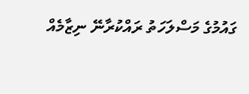ގައުމުގެ މަސްލަހަތު ރައްކުރާނޭ ނިޒާމެއް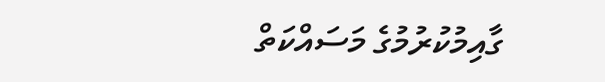ގާއިމުކުރުމުގެ މަސައްކަތް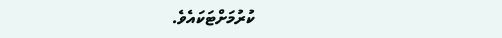ކުރުމަށްޓަކައެވެ.